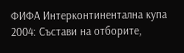ФИФА Интерконтинентална купа 2004: Състави на отборите,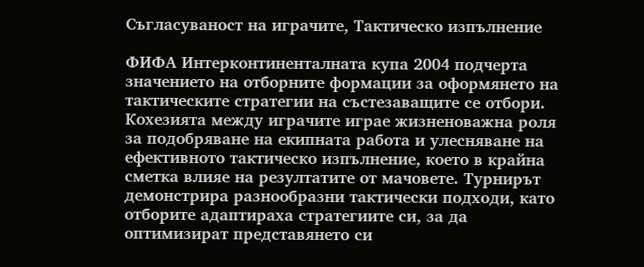Съгласуваност на играчите, Тактическо изпълнение

ФИФА Интерконтиненталната купа 2004 подчерта значението на отборните формации за оформянето на тактическите стратегии на състезаващите се отбори. Кохезията между играчите играе жизненоважна роля за подобряване на екипната работа и улесняване на ефективното тактическо изпълнение, което в крайна сметка влияе на резултатите от мачовете. Турнирът демонстрира разнообразни тактически подходи, като отборите адаптираха стратегиите си, за да оптимизират представянето си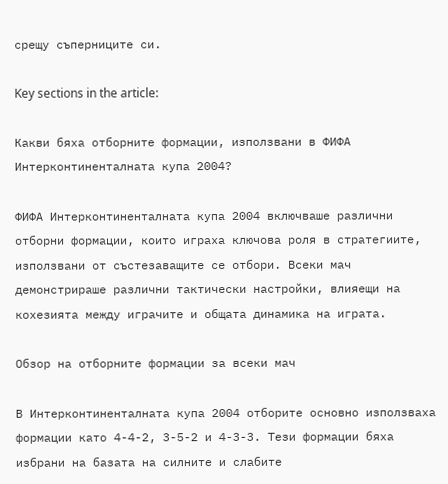срещу съперниците си.

Key sections in the article:

Какви бяха отборните формации, използвани в ФИФА Интерконтиненталната купа 2004?

ФИФА Интерконтиненталната купа 2004 включваше различни отборни формации, които играха ключова роля в стратегиите, използвани от състезаващите се отбори. Всеки мач демонстрираше различни тактически настройки, влияещи на кохезията между играчите и общата динамика на играта.

Обзор на отборните формации за всеки мач

В Интерконтиненталната купа 2004 отборите основно използваха формации като 4-4-2, 3-5-2 и 4-3-3. Тези формации бяха избрани на базата на силните и слабите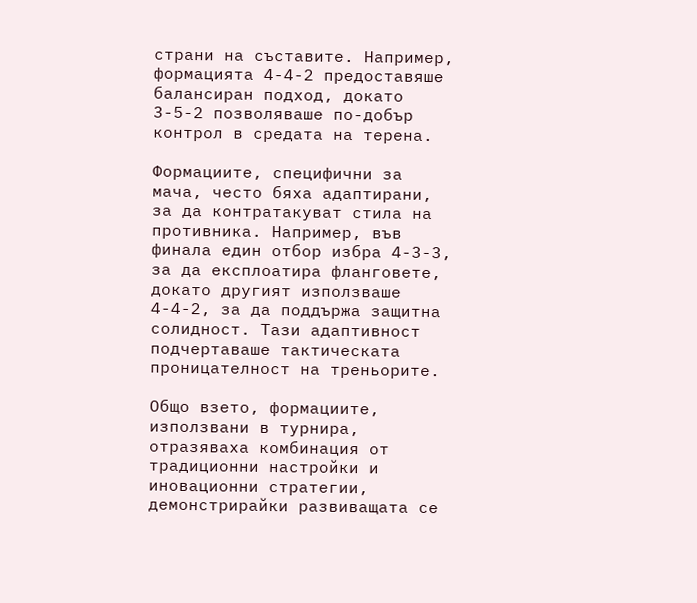страни на съставите. Например, формацията 4-4-2 предоставяше балансиран подход, докато 3-5-2 позволяваше по-добър контрол в средата на терена.

Формациите, специфични за мача, често бяха адаптирани, за да контратакуват стила на противника. Например, във финала един отбор избра 4-3-3, за да експлоатира фланговете, докато другият използваше 4-4-2, за да поддържа защитна солидност. Тази адаптивност подчертаваше тактическата проницателност на треньорите.

Общо взето, формациите, използвани в турнира, отразяваха комбинация от традиционни настройки и иновационни стратегии, демонстрирайки развиващата се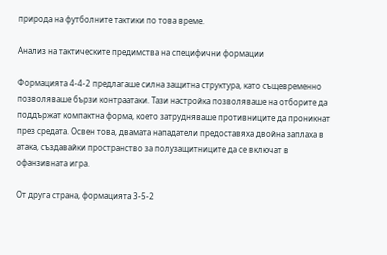природа на футболните тактики по това време.

Анализ на тактическите предимства на специфични формации

Формацията 4-4-2 предлагаше силна защитна структура, като същевременно позволяваше бързи контраатаки. Тази настройка позволяваше на отборите да поддържат компактна форма, което затрудняваше противниците да проникнат през средата. Освен това, двамата нападатели предоставяха двойна заплаха в атака, създавайки пространство за полузащитниците да се включат в офанзивната игра.

От друга страна, формацията 3-5-2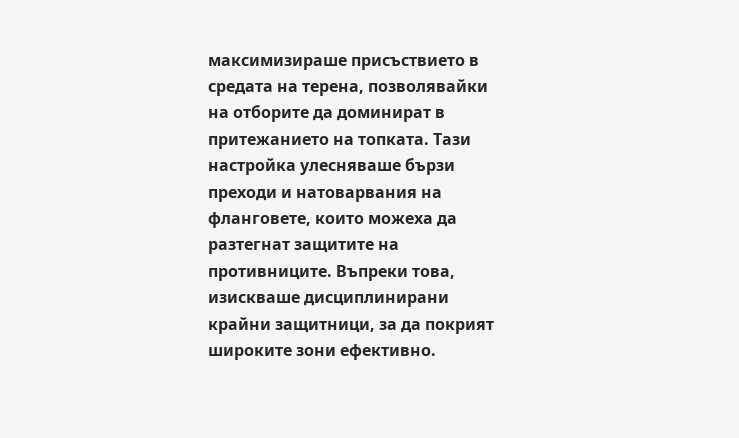максимизираше присъствието в средата на терена, позволявайки на отборите да доминират в притежанието на топката. Тази настройка улесняваше бързи преходи и натоварвания на фланговете, които можеха да разтегнат защитите на противниците. Въпреки това, изискваше дисциплинирани крайни защитници, за да покрият широките зони ефективно.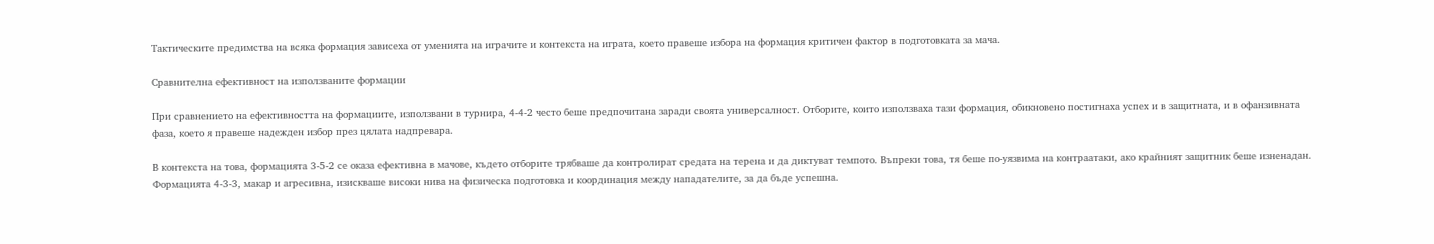Тактическите предимства на всяка формация зависеха от уменията на играчите и контекста на играта, което правеше избора на формация критичен фактор в подготовката за мача.

Сравнителна ефективност на използваните формации

При сравнението на ефективността на формациите, използвани в турнира, 4-4-2 често беше предпочитана заради своята универсалност. Отборите, които използваха тази формация, обикновено постигнаха успех и в защитната, и в офанзивната фаза, което я правеше надежден избор през цялата надпревара.

В контекста на това, формацията 3-5-2 се оказа ефективна в мачове, където отборите трябваше да контролират средата на терена и да диктуват темпото. Въпреки това, тя беше по-уязвима на контраатаки, ако крайният защитник беше изненадан. Формацията 4-3-3, макар и агресивна, изискваше високи нива на физическа подготовка и координация между нападателите, за да бъде успешна.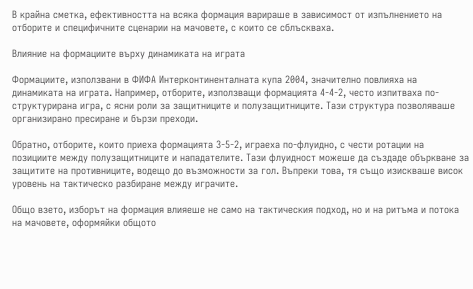В крайна сметка, ефективността на всяка формация варираше в зависимост от изпълнението на отборите и специфичните сценарии на мачовете, с които се сблъскваха.

Влияние на формациите върху динамиката на играта

Формациите, използвани в ФИФА Интерконтиненталната купа 2004, значително повлияха на динамиката на играта. Например, отборите, използващи формацията 4-4-2, често изпитваха по-структурирана игра, с ясни роли за защитниците и полузащитниците. Тази структура позволяваше организирано пресиране и бързи преходи.

Обратно, отборите, които приеха формацията 3-5-2, играеха по-флуидно, с чести ротации на позициите между полузащитниците и нападателите. Тази флуидност можеше да създаде объркване за защитите на противниците, водещо до възможности за гол. Въпреки това, тя също изискваше висок уровень на тактическо разбиране между играчите.

Общо взето, изборът на формация влияеше не само на тактическия подход, но и на ритъма и потока на мачовете, оформяйки общото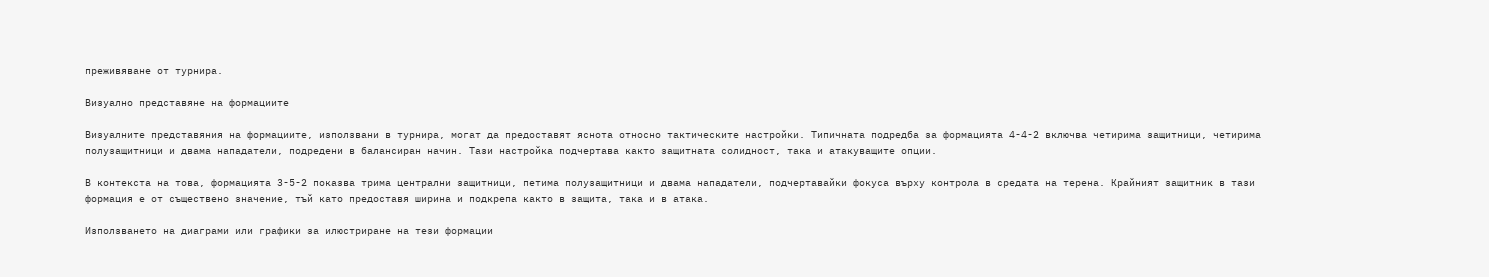преживяване от турнира.

Визуално представяне на формациите

Визуалните представяния на формациите, използвани в турнира, могат да предоставят яснота относно тактическите настройки. Типичната подредба за формацията 4-4-2 включва четирима защитници, четирима полузащитници и двама нападатели, подредени в балансиран начин. Тази настройка подчертава както защитната солидност, така и атакуващите опции.

В контекста на това, формацията 3-5-2 показва трима централни защитници, петима полузащитници и двама нападатели, подчертавайки фокуса върху контрола в средата на терена. Крайният защитник в тази формация е от съществено значение, тъй като предоставя ширина и подкрепа както в защита, така и в атака.

Използването на диаграми или графики за илюстриране на тези формации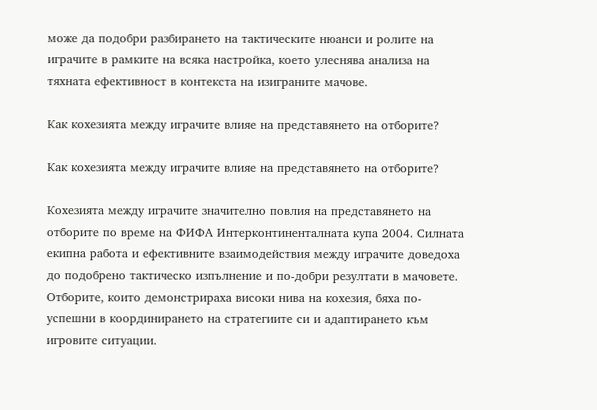може да подобри разбирането на тактическите нюанси и ролите на играчите в рамките на всяка настройка, което улеснява анализа на тяхната ефективност в контекста на изиграните мачове.

Как кохезията между играчите влияе на представянето на отборите?

Как кохезията между играчите влияе на представянето на отборите?

Кохезията между играчите значително повлия на представянето на отборите по време на ФИФА Интерконтиненталната купа 2004. Силната екипна работа и ефективните взаимодействия между играчите доведоха до подобрено тактическо изпълнение и по-добри резултати в мачовете. Отборите, които демонстрираха високи нива на кохезия, бяха по-успешни в координирането на стратегиите си и адаптирането към игровите ситуации.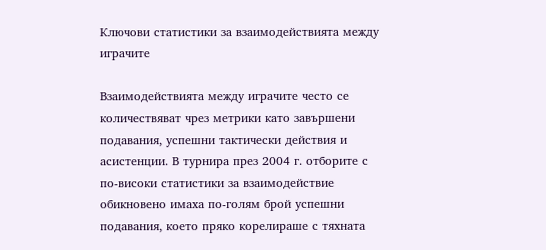Ключови статистики за взаимодействията между играчите

Взаимодействията между играчите често се количествяват чрез метрики като завършени подавания, успешни тактически действия и асистенции. В турнира през 2004 г. отборите с по-високи статистики за взаимодействие обикновено имаха по-голям брой успешни подавания, което пряко корелираше с тяхната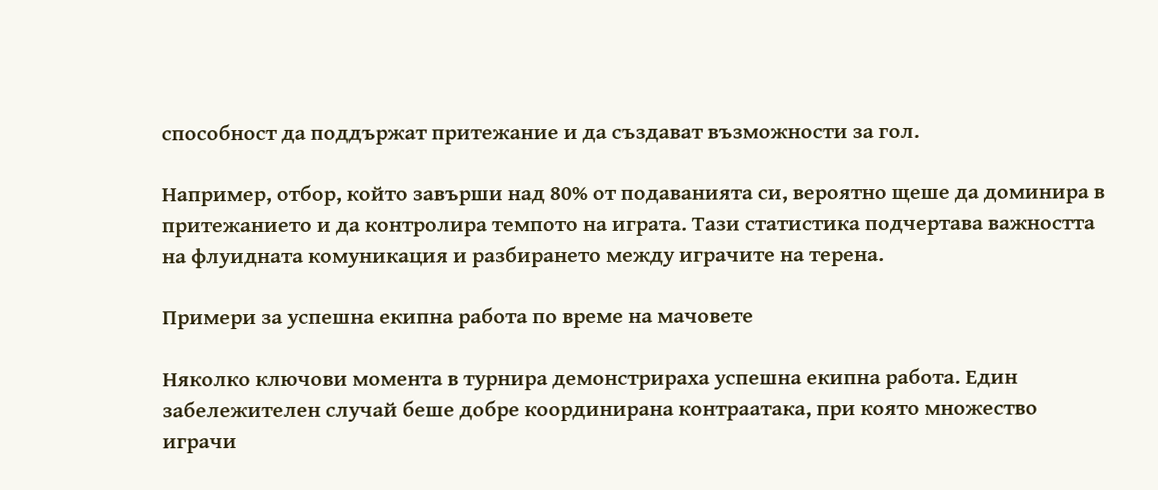способност да поддържат притежание и да създават възможности за гол.

Например, отбор, който завърши над 80% от подаванията си, вероятно щеше да доминира в притежанието и да контролира темпото на играта. Тази статистика подчертава важността на флуидната комуникация и разбирането между играчите на терена.

Примери за успешна екипна работа по време на мачовете

Няколко ключови момента в турнира демонстрираха успешна екипна работа. Един забележителен случай беше добре координирана контраатака, при която множество играчи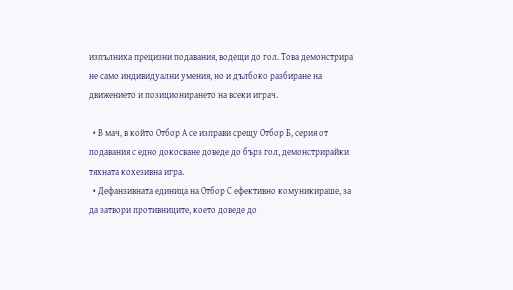изпълниха прецизни подавания, водещи до гол. Това демонстрира не само индивидуални умения, но и дълбоко разбиране на движението и позиционирането на всеки играч.

  • В мач, в който Отбор А се изправи срещу Отбор Б, серия от подавания с едно докосване доведе до бърз гол, демонстрирайки тяхната кохезивна игра.
  • Дефанзивната единица на Отбор С ефективно комуникираше, за да затвори противниците, което доведе до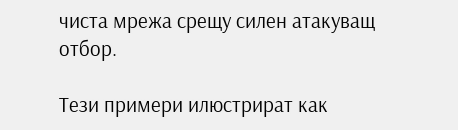чиста мрежа срещу силен атакуващ отбор.

Тези примери илюстрират как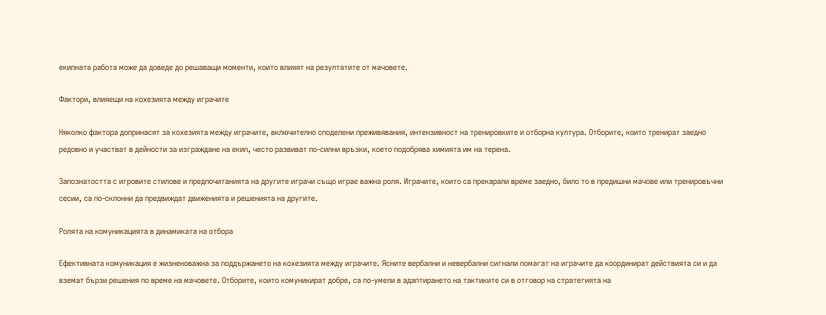екипната работа може да доведе до решаващи моменти, които влияят на резултатите от мачовете.

Фактори, влияещи на кохезията между играчите

Няколко фактора допринасят за кохезията между играчите, включително споделени преживявания, интензивност на тренировките и отборна култура. Отборите, които тренират заедно редовно и участват в дейности за изграждане на екип, често развиват по-силни връзки, което подобрява химията им на терена.

Запознатостта с игровите стилове и предпочитанията на другите играчи също играе важна роля. Играчите, които са прекарали време заедно, било то в предишни мачове или тренировъчни сесии, са по-склонни да предвиждат движенията и решенията на другите.

Ролята на комуникацията в динамиката на отбора

Ефективната комуникация е жизненоважна за поддържането на кохезията между играчите. Ясните вербални и невербални сигнали помагат на играчите да координират действията си и да вземат бързи решения по време на мачовете. Отборите, които комуникират добре, са по-умели в адаптирането на тактиките си в отговор на стратегията на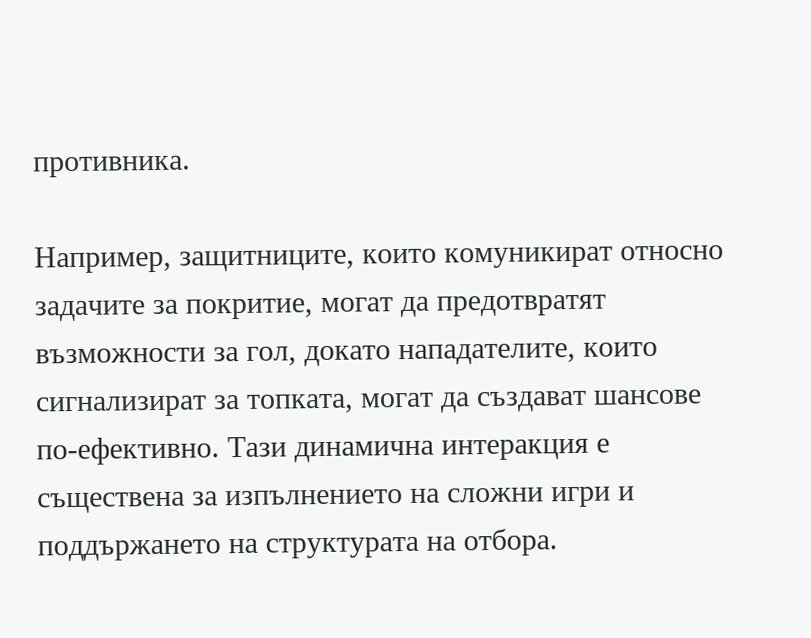противника.

Например, защитниците, които комуникират относно задачите за покритие, могат да предотвратят възможности за гол, докато нападателите, които сигнализират за топката, могат да създават шансове по-ефективно. Тази динамична интеракция е съществена за изпълнението на сложни игри и поддържането на структурата на отбора.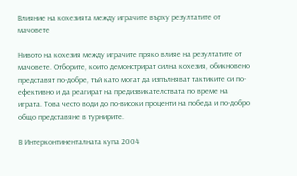Влияние на кохезията между играчите върху резултатите от мачовете

Нивото на кохезия между играчите пряко влияе на резултатите от мачовете. Отборите, които демонстрират силна кохезия, обикновено представят по-добре, тъй като могат да изпълняват тактиките си по-ефективно и да реагират на предизвикателствата по време на играта. Това често води до по-високи проценти на победа и по-добро общо представяне в турнирите.

В Интерконтиненталната купа 2004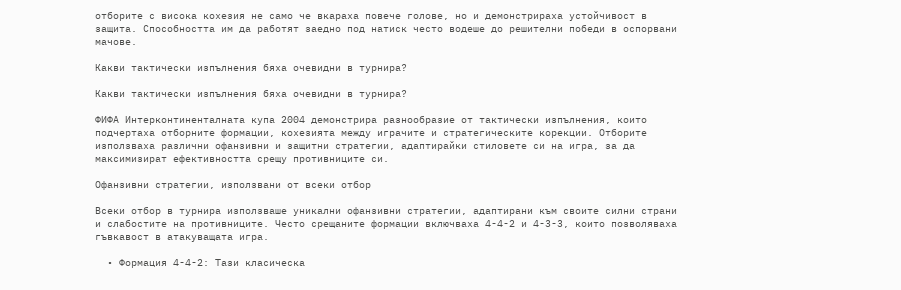отборите с висока кохезия не само че вкараха повече голове, но и демонстрираха устойчивост в защита. Способността им да работят заедно под натиск често водеше до решителни победи в оспорвани мачове.

Какви тактически изпълнения бяха очевидни в турнира?

Какви тактически изпълнения бяха очевидни в турнира?

ФИФА Интерконтиненталната купа 2004 демонстрира разнообразие от тактически изпълнения, които подчертаха отборните формации, кохезията между играчите и стратегическите корекции. Отборите използваха различни офанзивни и защитни стратегии, адаптирайки стиловете си на игра, за да максимизират ефективността срещу противниците си.

Офанзивни стратегии, използвани от всеки отбор

Всеки отбор в турнира използваше уникални офанзивни стратегии, адаптирани към своите силни страни и слабостите на противниците. Често срещаните формации включваха 4-4-2 и 4-3-3, които позволяваха гъвкавост в атакуващата игра.

  • Формация 4-4-2: Тази класическа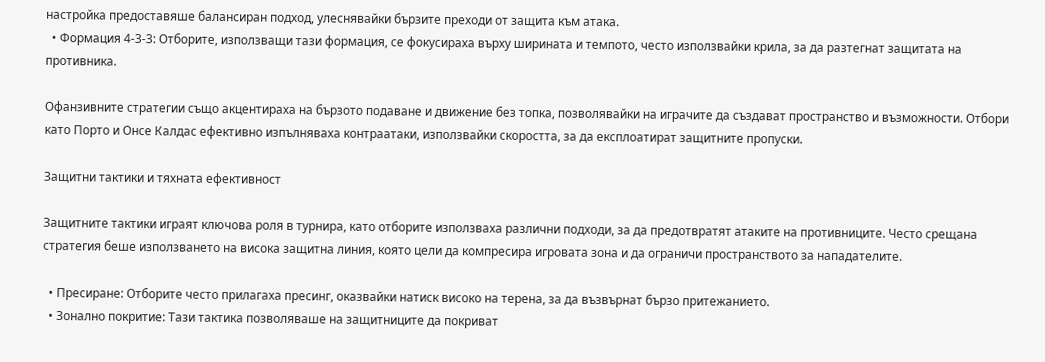настройка предоставяше балансиран подход, улеснявайки бързите преходи от защита към атака.
  • Формация 4-3-3: Отборите, използващи тази формация, се фокусираха върху ширината и темпото, често използвайки крила, за да разтегнат защитата на противника.

Офанзивните стратегии също акцентираха на бързото подаване и движение без топка, позволявайки на играчите да създават пространство и възможности. Отбори като Порто и Онсе Калдас ефективно изпълняваха контраатаки, използвайки скоростта, за да експлоатират защитните пропуски.

Защитни тактики и тяхната ефективност

Защитните тактики играят ключова роля в турнира, като отборите използваха различни подходи, за да предотвратят атаките на противниците. Често срещана стратегия беше използването на висока защитна линия, която цели да компресира игровата зона и да ограничи пространството за нападателите.

  • Пресиране: Отборите често прилагаха пресинг, оказвайки натиск високо на терена, за да възвърнат бързо притежанието.
  • Зонално покритие: Тази тактика позволяваше на защитниците да покриват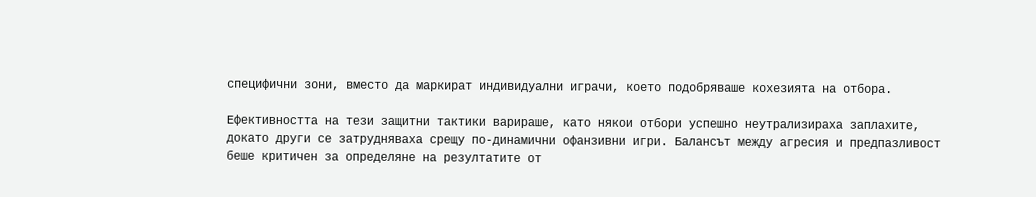специфични зони, вместо да маркират индивидуални играчи, което подобряваше кохезията на отбора.

Ефективността на тези защитни тактики варираше, като някои отбори успешно неутрализираха заплахите, докато други се затрудняваха срещу по-динамични офанзивни игри. Балансът между агресия и предпазливост беше критичен за определяне на резултатите от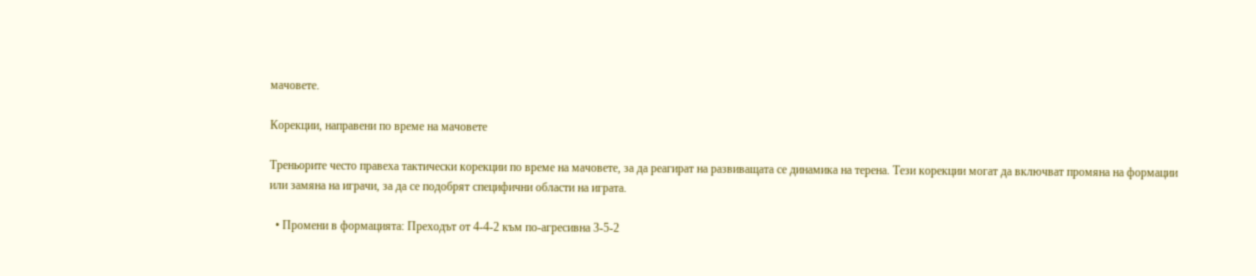мачовете.

Корекции, направени по време на мачовете

Треньорите често правеха тактически корекции по време на мачовете, за да реагират на развиващата се динамика на терена. Тези корекции могат да включват промяна на формации или замяна на играчи, за да се подобрят специфични области на играта.

  • Промени в формацията: Преходът от 4-4-2 към по-агресивна 3-5-2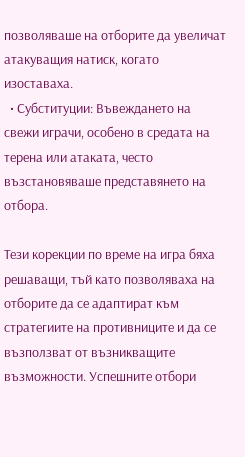позволяваше на отборите да увеличат атакуващия натиск, когато изоставаха.
  • Субституции: Въвеждането на свежи играчи, особено в средата на терена или атаката, често възстановяваше представянето на отбора.

Тези корекции по време на игра бяха решаващи, тъй като позволяваха на отборите да се адаптират към стратегиите на противниците и да се възползват от възникващите възможности. Успешните отбори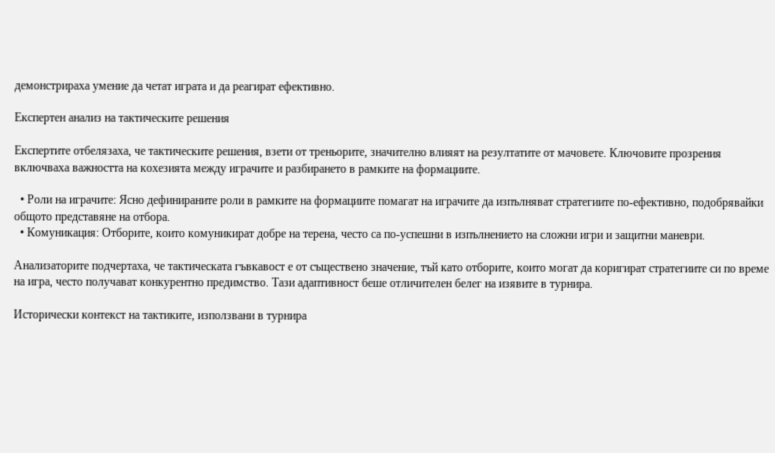демонстрираха умение да четат играта и да реагират ефективно.

Експертен анализ на тактическите решения

Експертите отбелязаха, че тактическите решения, взети от треньорите, значително влияят на резултатите от мачовете. Ключовите прозрения включваха важността на кохезията между играчите и разбирането в рамките на формациите.

  • Роли на играчите: Ясно дефинираните роли в рамките на формациите помагат на играчите да изпълняват стратегиите по-ефективно, подобрявайки общото представяне на отбора.
  • Комуникация: Отборите, които комуникират добре на терена, често са по-успешни в изпълнението на сложни игри и защитни маневри.

Анализаторите подчертаха, че тактическата гъвкавост е от съществено значение, тъй като отборите, които могат да коригират стратегиите си по време на игра, често получават конкурентно предимство. Тази адаптивност беше отличителен белег на изявите в турнира.

Исторически контекст на тактиките, използвани в турнира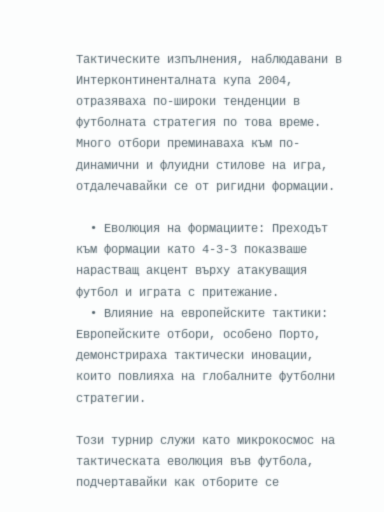Тактическите изпълнения, наблюдавани в Интерконтиненталната купа 2004, отразяваха по-широки тенденции в футболната стратегия по това време. Много отбори преминаваха към по-динамични и флуидни стилове на игра, отдалечавайки се от ригидни формации.

  • Еволюция на формациите: Преходът към формации като 4-3-3 показваше нарастващ акцент върху атакуващия футбол и играта с притежание.
  • Влияние на европейските тактики: Европейските отбори, особено Порто, демонстрираха тактически иновации, които повлияха на глобалните футболни стратегии.

Този турнир служи като микрокосмос на тактическата еволюция във футбола, подчертавайки как отборите се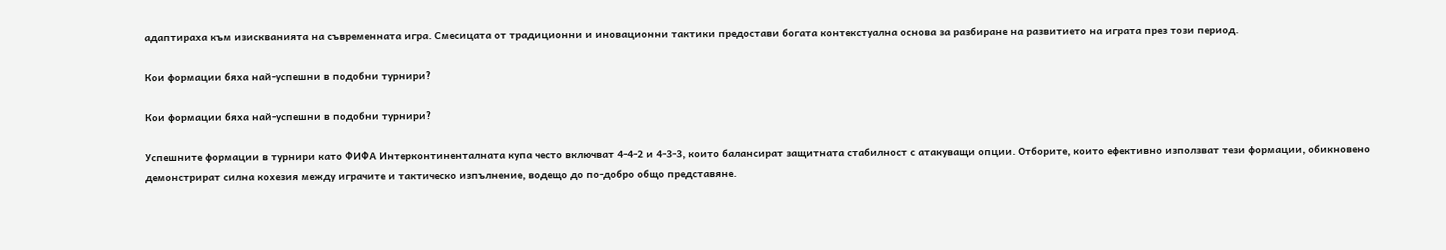адаптираха към изискванията на съвременната игра. Смесицата от традиционни и иновационни тактики предостави богата контекстуална основа за разбиране на развитието на играта през този период.

Кои формации бяха най-успешни в подобни турнири?

Кои формации бяха най-успешни в подобни турнири?

Успешните формации в турнири като ФИФА Интерконтиненталната купа често включват 4-4-2 и 4-3-3, които балансират защитната стабилност с атакуващи опции. Отборите, които ефективно използват тези формации, обикновено демонстрират силна кохезия между играчите и тактическо изпълнение, водещо до по-добро общо представяне.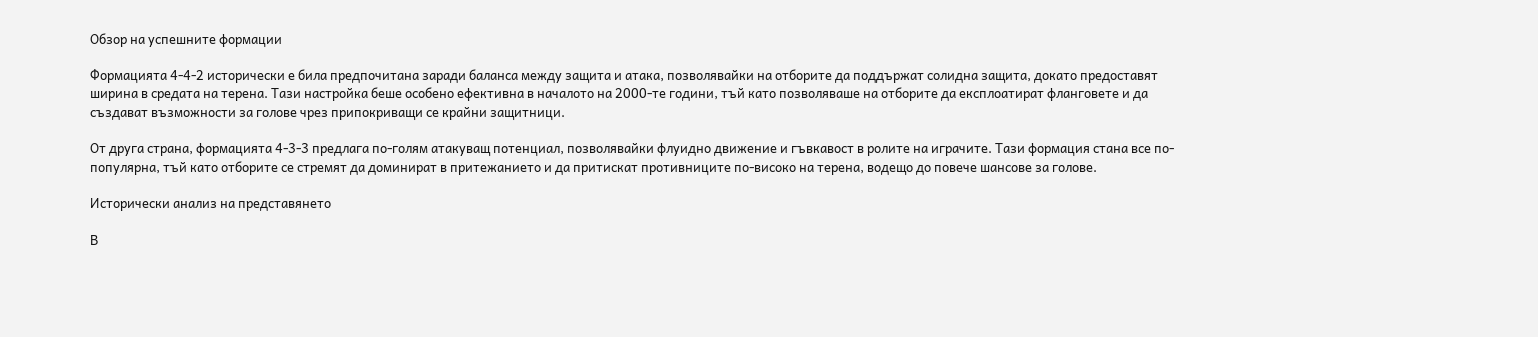Обзор на успешните формации

Формацията 4-4-2 исторически е била предпочитана заради баланса между защита и атака, позволявайки на отборите да поддържат солидна защита, докато предоставят ширина в средата на терена. Тази настройка беше особено ефективна в началото на 2000-те години, тъй като позволяваше на отборите да експлоатират фланговете и да създават възможности за голове чрез припокриващи се крайни защитници.

От друга страна, формацията 4-3-3 предлага по-голям атакуващ потенциал, позволявайки флуидно движение и гъвкавост в ролите на играчите. Тази формация стана все по-популярна, тъй като отборите се стремят да доминират в притежанието и да притискат противниците по-високо на терена, водещо до повече шансове за голове.

Исторически анализ на представянето

В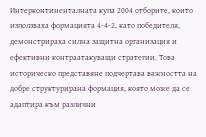Интерконтиненталната купа 2004 отборите, които използваха формацията 4-4-2, като победителя, демонстрираха силна защитна организация и ефективни контраатакуващи стратегии. Това историческо представяне подчертава важността на добре структурирана формация, която може да се адаптира към различни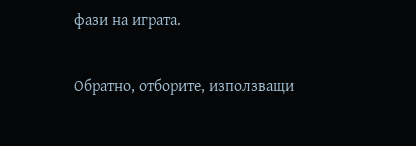фази на играта.

Обратно, отборите, използващи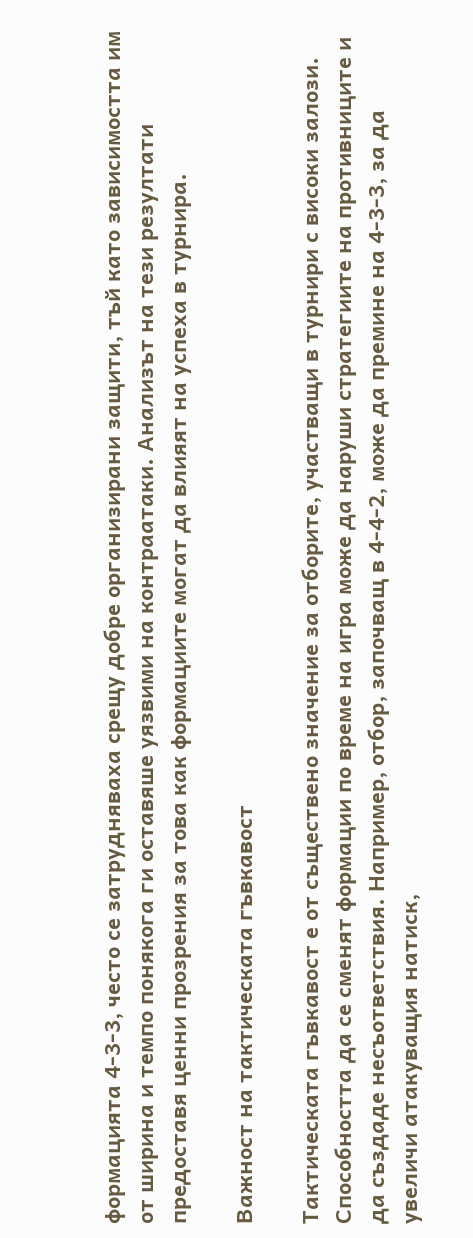формацията 4-3-3, често се затрудняваха срещу добре организирани защити, тъй като зависимостта им от ширина и темпо понякога ги оставяше уязвими на контраатаки. Анализът на тези резултати предоставя ценни прозрения за това как формациите могат да влияят на успеха в турнира.

Важност на тактическата гъвкавост

Тактическата гъвкавост е от съществено значение за отборите, участващи в турнири с високи залози. Способността да се сменят формации по време на игра може да наруши стратегиите на противниците и да създаде несъответствия. Например, отбор, започващ в 4-4-2, може да премине на 4-3-3, за да увеличи атакуващия натиск,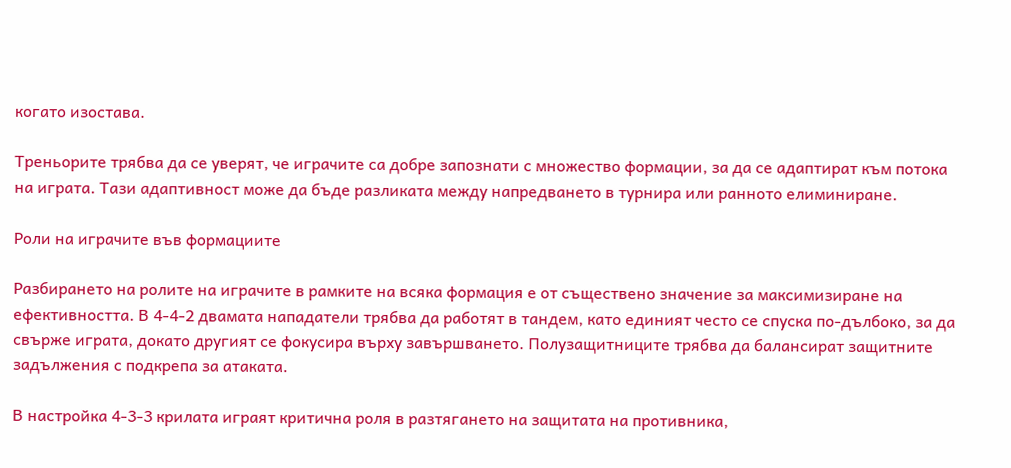когато изостава.

Треньорите трябва да се уверят, че играчите са добре запознати с множество формации, за да се адаптират към потока на играта. Тази адаптивност може да бъде разликата между напредването в турнира или ранното елиминиране.

Роли на играчите във формациите

Разбирането на ролите на играчите в рамките на всяка формация е от съществено значение за максимизиране на ефективността. В 4-4-2 двамата нападатели трябва да работят в тандем, като единият често се спуска по-дълбоко, за да свърже играта, докато другият се фокусира върху завършването. Полузащитниците трябва да балансират защитните задължения с подкрепа за атаката.

В настройка 4-3-3 крилата играят критична роля в разтягането на защитата на противника,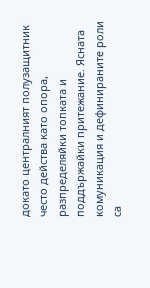докато централният полузащитник често действа като опора, разпределяйки топката и поддържайки притежание. Ясната комуникация и дефинираните роли са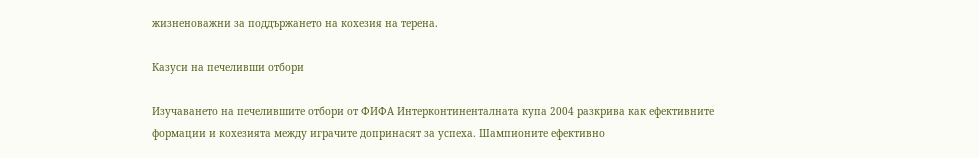жизненоважни за поддържането на кохезия на терена.

Казуси на печеливши отбори

Изучаването на печелившите отбори от ФИФА Интерконтиненталната купа 2004 разкрива как ефективните формации и кохезията между играчите допринасят за успеха. Шампионите ефективно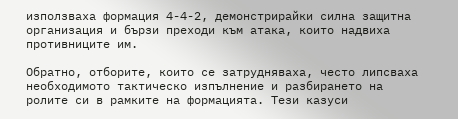използваха формация 4-4-2, демонстрирайки силна защитна организация и бързи преходи към атака, които надвиха противниците им.

Обратно, отборите, които се затрудняваха, често липсваха необходимото тактическо изпълнение и разбирането на ролите си в рамките на формацията. Тези казуси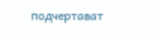подчертават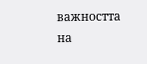важността на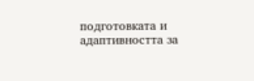подготовката и адаптивността за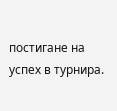постигане на успех в турнира.